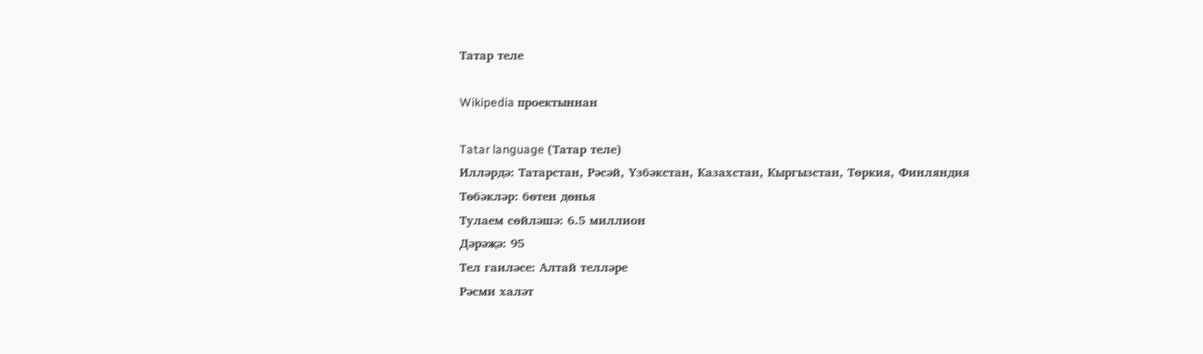Татар теле

Wikipedia проектыннан

Tatar language (Татар теле)
Илләрдә: Татарстан, Рәсәй, Үзбәкстан, Казахстан, Кыргызстан, Төркия, Финляндия
Төбәкләр: бөтен дөнья
Тулаем сөйләшә: 6.5 миллион
Дәрәҗә: 95
Тел гаиләсе: Алтай телләре
Рәсми халәт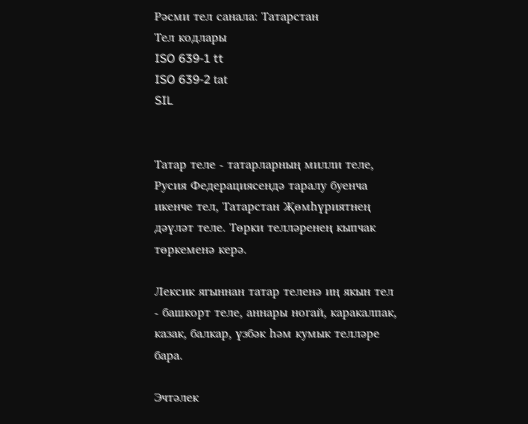Рәсми тел санала: Татарстан
Тел кодлары
ISO 639-1 tt
ISO 639-2 tаt
SIL


Татар теле - татарларның милли теле, Русия Федерациясендә таралу буенча икенче тел, Татарстан Җөмһүриятнең дәүләт теле. Төрки телләренең кыпчак төркеменә керә.

Лексик ягыннан татар теленә иң якын тел - башкорт теле, аннары ногай, каракалпак, казак, балкар, үзбәк һәм кумык телләре бара.

Эчтәлек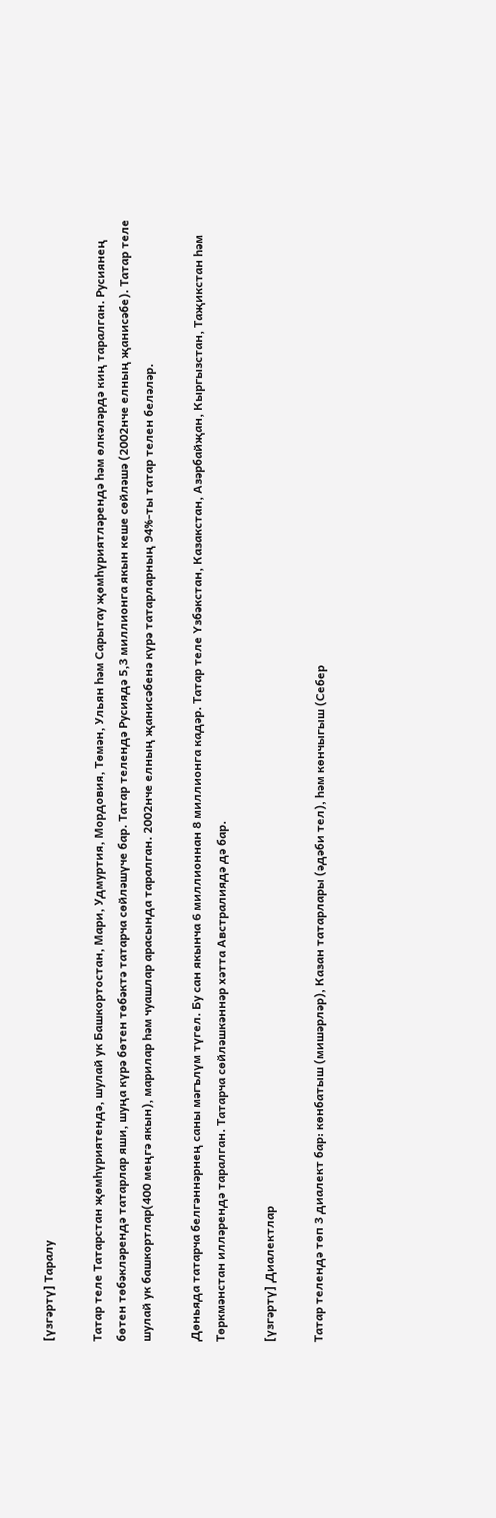[үзгәртү] Таралу

Татар теле Татарстан җөмһүриятендә, шулай ук Башкортостан, Мари, Удмуртия, Мордовия, Төмән, Ульян һәм Сарытау җөмһүриятләрендә һәм өлкәләрдә киң таралган. Русиянең бөтен төбәкләрендә татарлар яши, шуңа күрә бөтен төбәктә татарча сөйләшүче бар. Татар телендә Русиядә 5,3 миллионга якын кеше сөйләшә (2002нче елның җанисәбе). Татар теле шулай ук башкортлар(400 меңгә якын), марилар һәм чуашлар арасында таралган. 2002нче елның җанисәбенә күрә татарларның 94%-ты татар телен беләләр.

Дөньяда татарча белгәннәрнең саны мәгълүм түгел. Бу сан якынча 6 миллионнан 8 миллионга кадәр. Татар теле Үзбәкстан, Казакстан, Азәрбайҗан, Кыргызстан, Таҗикстан һәм Төркмәнстан илләрендә таралган. Татарча сөйләшкәннәр хәтта Австралиядә дә бар.

[үзгәртү] Диалектлар

Татар телендә төп 3 диалект бар: көнбатыш (мишәрләр), Казан татарлары (әдәби тел), һәм көнчыгыш (Себер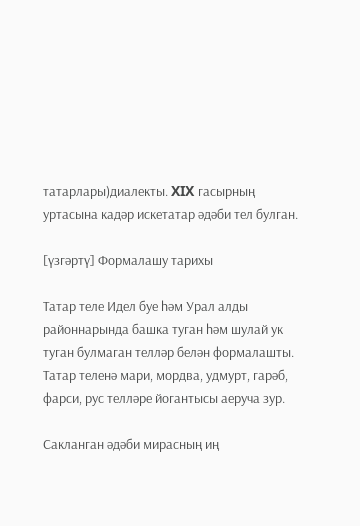татарлары)диалекты. XIX гасырның уртасына кадәр искетатар әдәби тел булган.

[үзгәртү] Формалашу тарихы

Татар теле Идел буе һәм Урал алды районнарында башка туган һәм шулай ук туган булмаган телләр белән формалашты. Татар теленә мари, мордва, удмурт, гарәб, фарси, рус телләре йогантысы аеруча зур.

Сакланган әдәби мирасның иң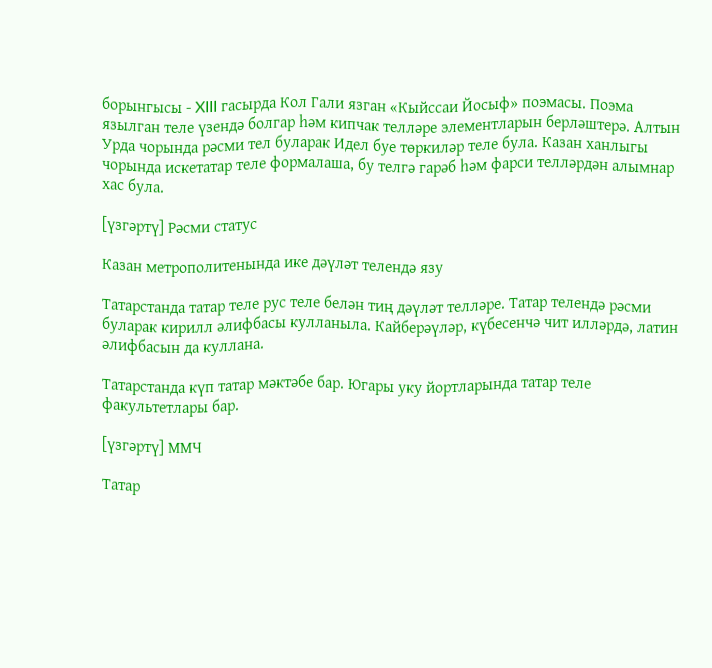борынгысы - XIII гасырда Кол Гали язган «Кыйссаи Йосыф» поэмасы. Поэма язылган теле үзендә болгар һәм кипчак телләре элементларын берләштерә. Алтын Урда чорында рәсми тел буларак Идел буе төркиләр теле була. Казан ханлыгы чорында искетатар теле формалаша, бу телгә гарәб һәм фарси телләрдән алымнар хас була.

[үзгәртү] Рәсми статус

Казан метрополитенында ике дәүләт телендә язу

Татарстанда татар теле рус теле белән тиң дәүләт телләре. Татар телендә рәсми буларак кирилл әлифбасы кулланыла. Кайберәүләр, күбесенчә чит илләрдә, латин әлифбасын да куллана.

Татарстанда күп татар мәктәбе бар. Югары уку йортларында татар теле факультетлары бар.

[үзгәртү] ММЧ

Татар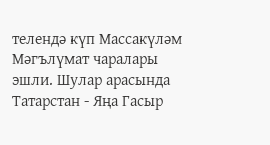телендә күп Массакүләм Мәгълүмат чаралары эшли. Шулар арасында Татарстан - Яңа Гасыр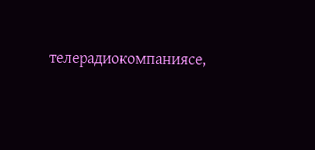телерадиокомпаниясе,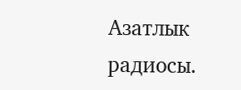Азатлык радиосы.